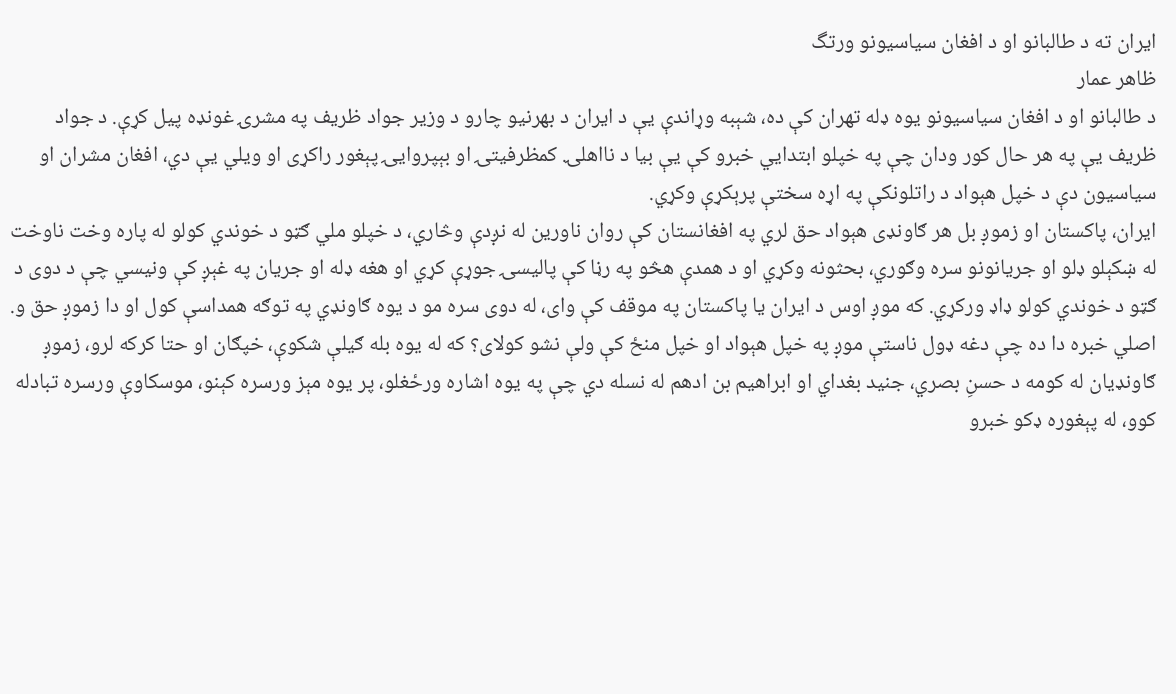ايران ته د طالبانو او د افغان سياسيونو ورتگ
ظاهر عمار
د طالبانو او د افغان سياسيونو يوه ډله تهران کې ده، شېبه وړاندې يې د ايران د بهرنيو چارو د وزير جواد ظريف په مشرۍ غونډه پيل کړې. د جواد ظريف يې په هر حال کور ودان چې په خپلو ابتدايي خبرو کې يې بيا د نااهلۍ. کمظرفيتۍ او بېپروايۍ پېغور راکړی او ويلي يې دي، افغان مشران او سياسيون دې د خپل هېواد د راتلونکې په اړه سختې پرېکړې وکړي.
ايران، پاکستان او زموږ بل هر ګاونډی هېواد حق لري په افغانستان کې روان ناورين له نږدې وڅاري، د خپلو ملي ګټو د خوندي کولو له پاره وخت ناوخت له ښکېلو ډلو او جريانونو سره وګوري، بحثونه وکړي او د همدې هڅو په رڼا کې پاليسۍ جوړې کړي او هغه ډله او جريان په غېږ کې ونيسي چې د دوی د ګټو د خوندي کولو ډاډ ورکړي. که موږ اوس د ايران يا پاکستان په موقف کې وای، له دوی سره مو د يوه ګاونډي په توګه همداسې کول او دا زموږ حق و.
اصلي خبره دا ده چې دغه ډول ناستې موږ په خپل هېواد او خپل منځ کې ولې نشو کولای؟ که له يوه بله ګيلې شکوې، خپګان او حتا کرکه لرو، زموږ ګاونډيان له کومه د حسنِ بصري، جنيد بغداي او ابراهيم بن ادهم له نسله دي چې په يوه اشاره ورځغلو، پر يوه مېز ورسره کېنو، موسکاوې ورسره تبادله کوو، له پېغوره ډکو خبرو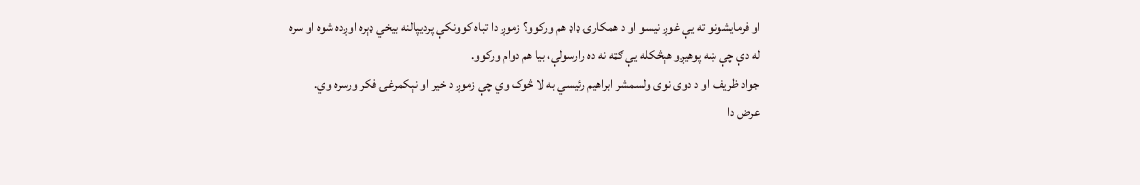او فرمايشونو ته يې غوږ نيسو او د همکارۍ ډاډ هم ورکوو؟ زموږ دا تباه کوونکې پرديپالنه بيخي ډېره اوږده شوه او سره له دې چې ښه پوهيږو هېڅکله يې ګټه نه ده رارسولې، بيا هم دوام ورکوو.
جواد ظريف او د دوی نوی ولسمشر ابراهيم رئيسي به لا څوک وي چې زموږ د خير او نېکمرغۍ فکر ورسره وي.
عرض دا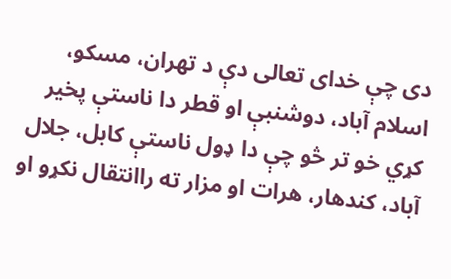دی چې خدای تعالی دې د تهران، مسکو، اسلام آباد، دوشنبې او قطر دا ناستې پخير کړي خو تر څو چې دا ډول ناستې کابل، جلال آباد، کندهار، هرات او مزار ته راانتقال نکړو او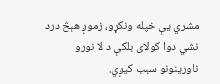مشري يې خپله ونکړو، زموږ هېڅ درد نشي دوا کولای بلکې د لا نورو ناورينونو سبب کيږي.